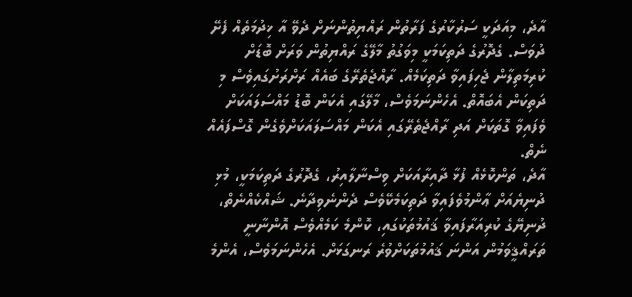އާދެ، މިއަދަކީ ސަރުކާރުގެ ފަރާތުން ރައްޔިތުންނަށް ދެވޭ އާ ޚިދުމަތެއް ފެށޭ ދުވަސް. ގެދޮރުގެ ދަތިކަމަކީ މިވަގުތު މާލޭގެ ރައްޔިތުން ވަރަށް ބޮޑަށް ކުރިމަތިލާން ޖެހިފައިވާ ދަތިކަމެއް. ރާއްޖެތެރޭގެ ބައެއް ރަށްރަށުގައިވެސް މި ދަތިކަން އެބައޮތް. އެހެންނަމަވެސް، މާލޭގައި އެކަން ބޮޑު މައްސަލައަކަށް ވެފައިވާ ގޮތަކަށް އަދި ރާއްޖެތެރޭގައި އެކަން މައްސަލައަކަށްވެގެން ގޮސްފައެއް ނެތް.
އާދެ، ތަންކޮޅެއް ފުޅާ ދާއިރާއަކަށް ވިސްނާލާއިރު، ގެދޮރުގެ ދަތިކަމަކީ، މުޅި ދުނިޔެއަށް ޢާންމުވެފައިވާ ދަތިކަމެކޭވެސް ދެންނެވިދާނެ. ޝައްކެއްނެތް، ދުނިޔޭގެ ކުރިއަރާފައިވާ ޤައުމުތަކުގައި، ކޮންމެ ކަމެއްވެސް އޮންނާނީ ތަރައްޤީވަމުން އަންނަ ޤައުމުތަކަށްވުރެ ރަނގަޅަށް. އެހެންނަމަވެސް، އެންމެ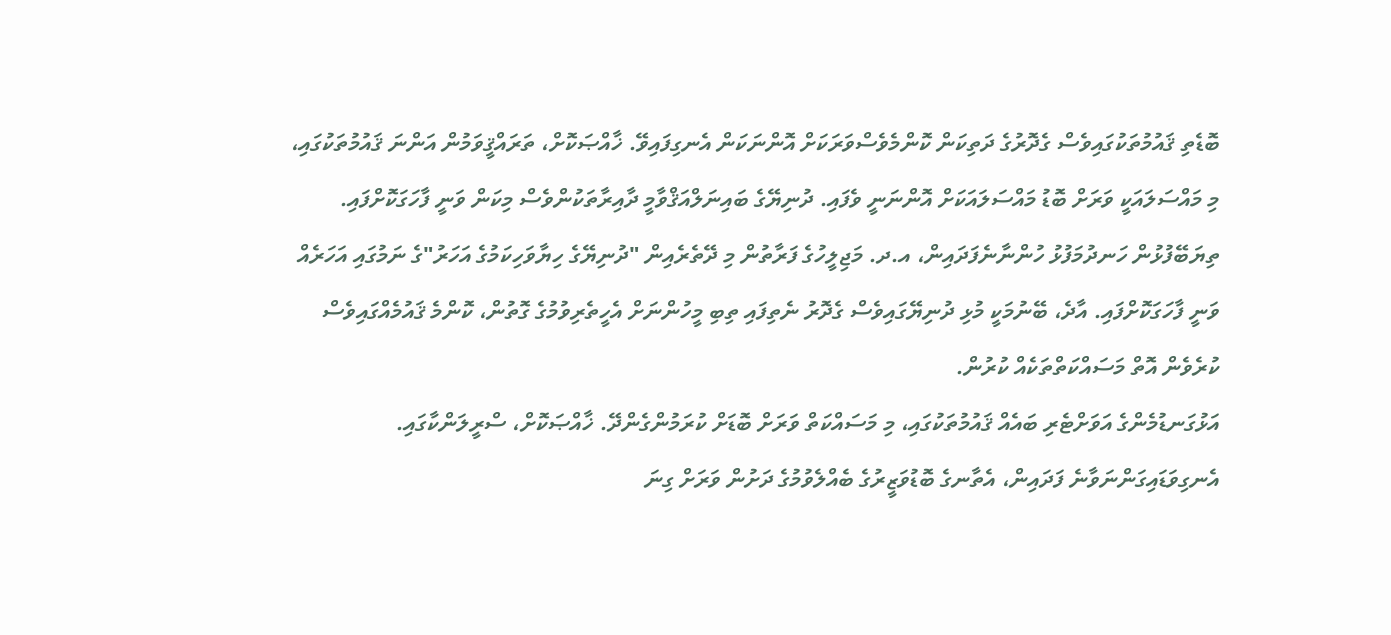ބޮޑެތި ޤައުމުތަކުގައިވެސް ގެދޮރުގެ ދަތިކަން ކޮންމެވެސްވަރަކަށް އޮންނަކަން އެނގިފައިވޭ. ޚާއްޞަކޮށް، ތަރައްޤީވަމުން އަންނަ ޤައުމުތަކުގައި، މި މައްސަލައަކީ ވަރަށް ބޮޑު މައްސަލައަކަށް އޮންނަނީ ވެފައި. ދުނިޔޭގެ ބައިނަލްއަޤްވާމީ ދާއިރާތަކުންވެސް މިކަން ވަނީ ފާހަގަކޮށްފައި. ތިޔަބޭފުޅުން ހަނދުމަފުޅު ހުންނާނެފަދައިން، އ.ދ. މަޖިލީހުގެ ފަރާތުން މި ދޭތެރެއިން "ދުނިޔޭގެ ހިޔާވަހިކަމުގެ އަހަރު"ގެ ނަމުގައި އަހަރެއް ވަނީ ފާހަގަކޮށްފައި. އާދެ، ބޭނުމަކީ މުޅި ދުނިޔޭގައިވެސް ގެދޮރު ނެތިފައި ތިބި މީހުންނަށް އެހީތެރިވުމުގެ ގޮތުން، ކޮންމެ ޤައުމެއްގައިވެސް ކުރެވެން އޮތް މަސައްކަތްތަކެއް ކުރުން.
އަޅުގަނޑުމެންގެ އަވަށްޓެރި ބައެއް ޤައުމުތަކުގައި، މި މަސައްކަތް ވަރަށް ބޮޑަށް ކުރަމުންގެންދޭ. ޚާއްޞަކޮށް، ސްރީލަންކާގައި. އެނގިވަޑައިގަންނަވާނެ ފަދައިން، އެތާނގެ ބޮޑުވަޒީރުގެ ބެއްލެވުމުގެ ދަށުން ވަރަށް ގިނަ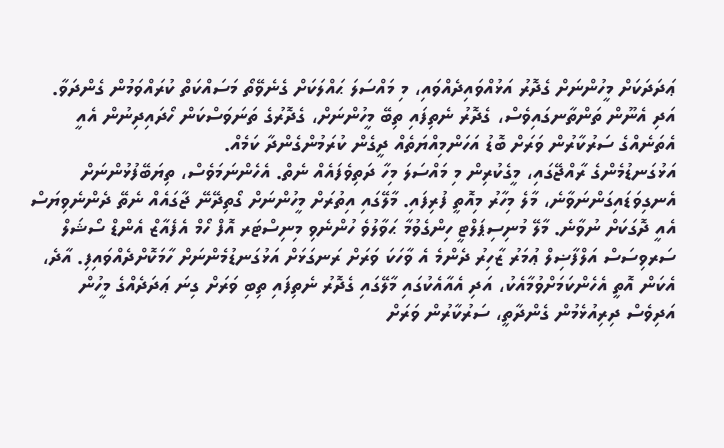ޢަދަދަކަށް މީހުންނަށް ގެދޮރު އަޅުއްވައިދެއްވައި، މި މައްސަލަ ޙައްލަކަށް ގެނެވޭތޯ މަސައްކަތް ކުރައްވަމުން ގެންދަވާ. އަދި އެނޫން ތަންތާނގައިވެސް، ގެދޮރު ނެތިފައި ތިބޭ މީހުންނަށް، ގެދޮރުގެ ތަނަވަސްކަން ހޯދައިދިނުން އެއީ އެތަނެއްގެ ސަރުކާރުން ވަރަށް ބޮޑު އަހަންމިއްޔަތެއް ދީގެން ކުރަމުންގެންދާ ކަމެއް.
އަޅުގަނޑުމެންގެ ރާއްޖޭގައި، މީގެކުރިން މި މައްސަލަ މިހާ ދަތިވެފައެއް ނެތް. އެހެންނަމަވެސް، ތިޔަބޭފުޅުންނަށް އެނގިވަޑައިގަންނަވާނެ، މާލެ މިހާރު މިއޮތީ ފުރިފައި. މާލޭގައި އިތުރަށް މީހުންނަށް ގޯތިދޭނޭ ޖާގައެއް ނެތޭ ދެންނެވިޔަސް އެއީ ދޮގަކަށް ނުވާނެ. މާލޭ މުނިސިޕަލްޓީ ހިންގެވުމާ ޙަވާލުވެ ހުންނެވި މިނިސްޓަރ އޮފް ހޯމް އެފެއާޒް އެންޑް ސޯޝަލް ސަރވިސަސް އަލްފާޟިލް ޢުމަރު ޒާހިރު ދެންމެ އެ ވާހަކަ ވަރަށް ރަނގަޅަށް އަޅުގަނޑުމެންނަށް ހާމަކޮށްދެއްވައިފި. އާދެ، އެކަން އޮތީ އެހެންކަމަށްވުމާއެކު، އަދި އެއާއެކުގައި މާލޭގައި ގެދޮރު ނެތިފައި ތިބި ވަރަށް ގިނަ ޢަދަދެއްގެ މީހުން އަދިވެސް ދިރިއުޅެމުން ގެންދާތީ، ސަރުކާރުން ވަރަށް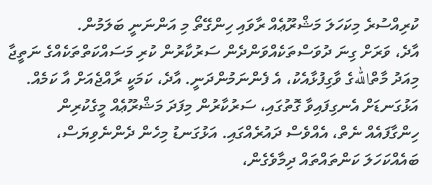ކުރިއްސުރެ މިކަހަލަ މަޝްރޫޢެއް ރާވައި ހިންގޭތޯ މި އަންނަނީ ބަލަމުން.
އާދެ، ވަރަށް ގިނަ ދުވަސްތަކެއްވަންދެން ސަރުކާރުން ކުރި މަސައްކަތްތަކެއްގެ ނަތީޖާ މިއަދު މާތްاللهގެ ވާގިފުޅާއެކު، އެ ފެންނަމުންދަނީ. އާދެ، ކަމަކީ ރާއްޖެއަށް އާ ކަމެއް. އަޅުގަނޑަށް އެނގިފައިވާ ގޮތުގައި، ސަރުކާރުން މިފަދަ މަޝްރޫޢެއް މީގެކުރިން ހިންގާފައެއް ނެތް، އެއްވެސް ދައުރެއްގައި. އަޅުގަނޑު މިހެން ދެންނެވިޔަސް، ބައެއްކަހަލަ ކަންތައްތައް ދިމާވެގެން،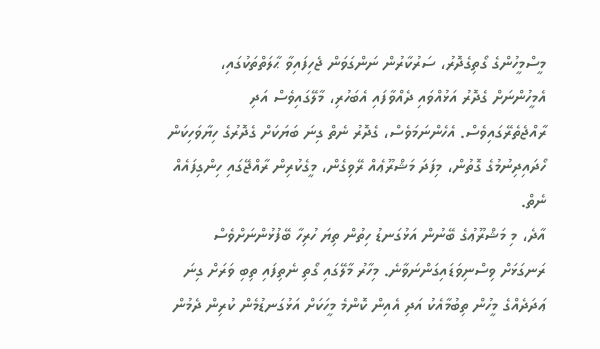މީސްމީހުންގެ ގޯތިގެދޮރު، ސަރުކާރުން ނަންގަވަން ޖެހިފައިވާ ޙާލަތްތަކުގައި، އެމީހުންނަށް ގެދޮރު އަޅުއްވައި ދެއްވާފައި އެބަހުރި، މާލޭގައިވެސް އަދި ރާއްޖެތެރޭގައިވެސް. އެހެންނަމަވެސް، ގެދޮރު ނެތް ގިނަ ބަޔަކަށް ގެދޮރުގެ ހިޔާވަހިކަން ހޯދައިދިނުމުގެ ގޮތުން، މިފަދަ މަޝްރޫޢެއް ރޭވިގެން، މީގެކުރިން ރާއްޖޭގައި ހިންގިފައެއް ނެތް.
އާދެ، މި މަޝްރޫޢުގެ ބޭނުން އަޅުގަނޑު ހިތުން ތިޔަ ހުރިހާ ބޭފުޅުންނަށްވެސް ރަނގަޅަށް ވިސްނިވަޑައިގަންނަވާނެ. މިހާރު މާލޭގައި ގޯތި ނެތިފައި ތިބި ވަރަށް ގިނަ ޢަދަދެއްގެ މީހުން ތިބުމާއެކު އަދި އެއިން ކޮންމެ މީހަކަށް އަޅުގަނޑުމެން ކުރިން ދެމުން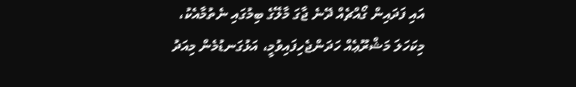އައި ފަދައިން ގޯއްޗެއް ދޭނެ ޖާގަ މާލޭގެ ބިމުގައި ނެތުމާއެކު، މިކަހަލަ މަޝްރޫޢެއް ހަދަންޖެހިފައިވުމީ، އަޅުގަނޑުމެން މިއަދު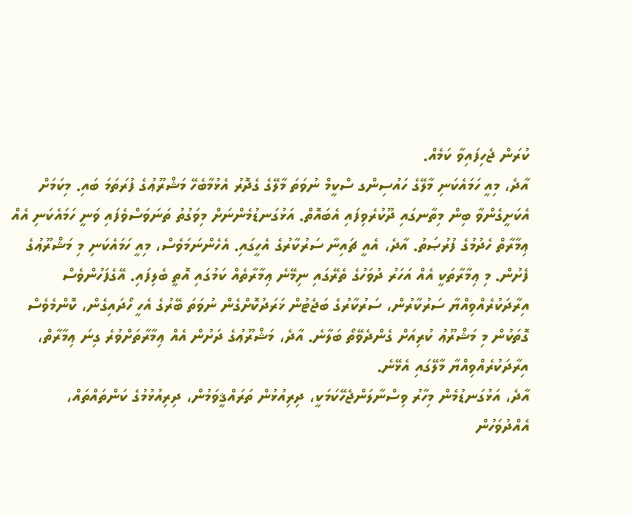ކުރަން ޖެހިފައިވާ ކަމެއް.
އާދެ، މިއީ ހަމައެކަނި މާލޭގެ ހައުސިންގ ސްކީމް ނުވަތަ މާލޭގެ ގެދޮރު އެޅުމާބެހޭ މަޝްރޫޢުގެ ފުރަތަމަ ބައި. މިކަމަށް އެކަށީގެންވާ ބިން މިތާނގައި ދޫކުރެވިފައި އެބައޮތް. އަޅުގަނޑުމެންނަށް މިވަގުތު ތަނަވަސްވެފައި ވަނީ ހަމައެކަނި އެއް ޢިމާރާތް ހެދުމުގެ ފުރުޞަތު. އާދެ، އެއީ ޗައިނާ ސަރުކާރުގެ އެހީގައި. އެހެންނަމަވެސް، މިއީ ހަމައެކަނި މި މަޝްރޫޢުގެ ފެށުން. މި ޢިމާރާތަކީ އެއް އަހަރު ދުވަހުގެ ތެރޭގައި ނިމޭނެ ޢިމާރާތެއް ކަމުގައި އޮތީ ބެލިފައި. އޭގެފަހުންވެސް އިރާދަކުރެއްވިއްޔާ ސަރުކާރުން، ސަރުކާރުގެ ބަޖެޓުން ޚަރަދުކޮށްގެން ނުވަތަ ބޭރުގެ އެހީ ހޯދައިގެން، ކޮންމެވެސް ގޮތަކުން މި މަޝްރޫޢު ކުރިއަށް ގެންދެވޭތޯ ބަލާނެ. އާދެ، މަޝްރޫޢުގެ ދަށުން އެއް ޢިމާރާތަށްވުރެ ގިނަ ޢިމާރާތް، އިރާދަކުރެއްވިއްޔާ މާލޭގައި އެޅޭނެ.
އާދެ، އަޅުގަނޑުމެން މިހާރު ވިސްނާލަންޖެހޭކަމަކީ، ދިރިއުޅުން ތަރައްޤީވަމުން، ދިރިއުޅުމުގެ ކަންތައްތައް، އެއްދުވަހުން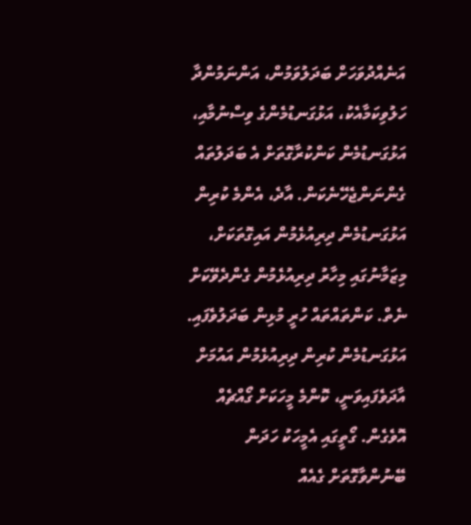އަނެއްދުވަހަށް ބަދަލުވަމުން، އަންނަމުންދާ ހަލުވިކަމާއެކު، އަޅުގަނޑުމެންގެ ވިސްނުމާއި، އަޅުގަނޑުމެން ކަންކުރާގޮތަށް އެ ބަދަލުތައް ގެންނަންޖެހޭނެކަން. އާދެ، އެންމެ ކުރިން އަޅުގަނޑުމެން ދިރިއުޅެމުން އައިގޮތަކަށް، މިޒަމާނުގައި މިހާރު ދިރިއުޅެމުން ގެންދެވޭކަށް ނެތް. ކަންތައްތައް ހުރީ މުޅިން ބަދަލުވެފައި. އަޅުގަނޑުމެން ކުރިން ދިރިއުޅެމުން އައުމަށް އާދަވެފައިވަނީ، ކޮންމެ މީހަކަށް ގޯއްޗެއް އޮވެގެން. ގޯތީގައި އެމީހަކު ހަދަން ބޭނުންވާގޮތަށް ގެއެއް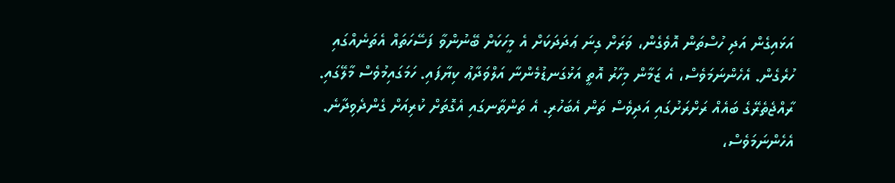އަޅައިގެން އަދި ހުސްތަން އޮވެގެން، ވަރަށް ގިނަ ޢަދަދަކަށް އެ މީހަކަށް ބޭނުންވާ ފަސޭހަތައް އެތަނެއްގައި ހުރެގެން. އެހެންނަމަވެސް، އެ ޒަމާން މިހާރު އޮތީ އަޅުގަނޑުމެންނާ އަލްވަދާޢު ކިޔާފައި. ހަމަގައިމުވެސް މާލޭގައި. ރާއްޖެތެރޭގެ ބައެއް ރަށްރަށުގައި އަދިވެސް ތަން އެބަހުރި. އެ ތަންތާނގައި އެގޮތަށް ކުރިއަށް ގެންދެވިދާނެ. އެހެންނަމަވެސް،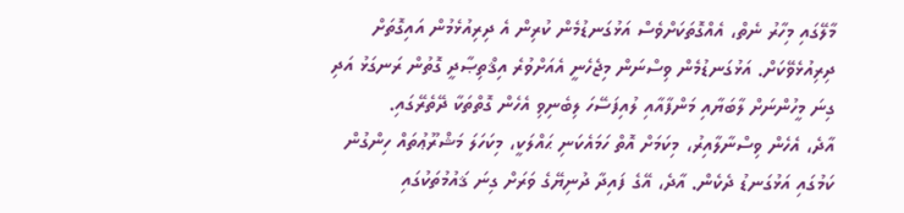މާލޭގައި މިހާރު ނެތް، އެއްގޮތަކަށްވެސް އަޅުގަނޑުމެން ކުރިން އެ ދިރިއުޅެމުން އައިގޮތަށް ދިރިއުޅެވޭކަށް. އަޅުގަނޑުމެން ވިސްނަން މިޖެހެނީ އެއަށްވުރެ އިޤްތިޞާދީ ގޮތުން ރަނގަޅު އަދި ގިނަ މީހުންނަށް ލާބަޔާއި މަންފާއާއި ލުއިފަސޭހަ ލިބެނިވި އެހެން ގޮތްތަކާ ދޭތެރޭގައި.
އާދެ، އެހެން ވިސްނާލާއިރު، މިކަމަށް އޮތް ހަމައެކަނި ޙައްލަކީ، މިކަހަލަ މަޝްރޫޢުތައް ހިންގުން ކަމުގައި އަޅުގަނޑު ދެކެން. އާދެ، އޭގެ ފައިދާ ދުނިޔޭގެ ވަރަށް ގިނަ ޤައުމުތަކުގައި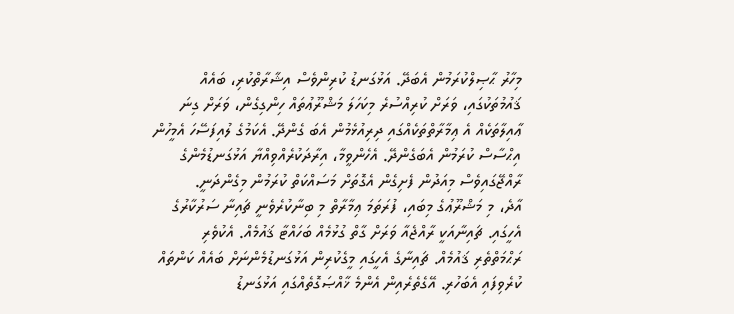މިހާރު ޙާޞިލްކުރަމުން އެބަދޭ. އަޅުގަނޑު ކުރިންވެސް އިޝާރާތްކުރި، ބައެއް ޤައުމުތަކުގައި، ވަރަށް ކުރިއްސުރެ މިކަހަލަ މަޝްރޫޢުތައް ހިންގިގެން، ވަރަށް ގިނަ ޢާއިލާތަކެއް އެ ޢިމާރާތްތަކެއްގައި ދިރިއުޅެމުން އެބަ ގެންދޭ. އެކަމުގެ ލުއިފަސޭހަ އެމީހުން އިޙްސާސް ކުރަމުން އެބަގެންދޭ. އެހެންވީމާ، އިރާދަކުރެއްވިއްޔާ އަޅުގަނޑުމެންގެ ރާއްޖޭގައިވެސް މިއަދުން ފެށިގެން އެގޮތަށް މަސައްކަތް ކުރަމުން މިގެންދަނީ.
އާދެ، މި މަޝްރޫޢުގެ މިބައި، ފުރަތަމަ ޢިމާރާތް މި ބިނާކުރެވެނީ ޗައިނާ ސަރުކާރުގެ އެހީގައި. ޗައިނާއަކީ ރާއްޖެއާ ވަރަށް ގާތް ގުޅުމެއް ބަހައްޓާ ޤައުމެއް. އެކުވެރި ރަޙްމަތްތެރި ޤައުމެއް. ޗައިނާގެ އެހީގައި މީގެކުރިން އަޅުގަނޑުމެންނަށް ބައެއް ކަންތައް ކުރެވިފައި އެބަހުރި. އޭގެތެރެއިން އެންމެ ޚާއްޞަގޮތެއްގައި އަޅުގަނޑު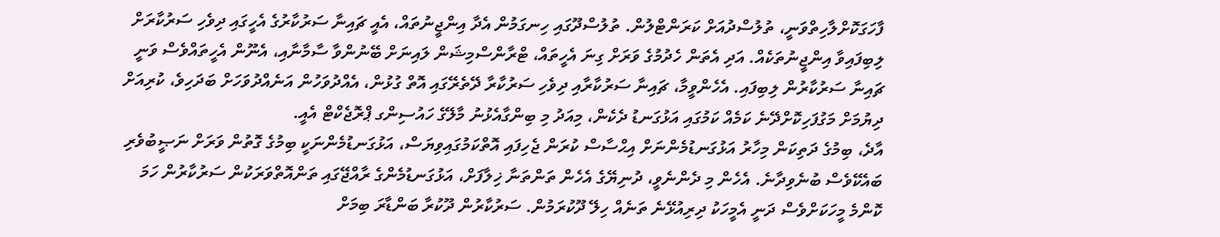ފާހަގަކޮށްލާހިތްވަނީ، ތުލުސްދުއަށް ކަރަންޓްލުން. ތުލުސްދޫގައި ހިނގަމުން އެދާ އިންޖީނުތައް، އެއީ ޗައިނާ ސަރުކާރުގެ އެހީގައި ދިވެހި ސަރުކާރަށް ލިބިފައިވާ އިންޖީނުތަކެއް. އަދި އެތަން ހެދުމުގެ ވަރަށް ގިނަ އެހީތައް، ޓްރާންސްމިޝަން ލައިނަށް ބޭނުންވާ ސާމާނާއި، އެނޫން އެހީތައްވެސް ވަނީ ޗައިނާ ސަރުކާރުން ލިބިފައި. އެހެންވީމާ، ޗައިނާ ސަރުކާރާއި ދިވެހި ސަރުކާރާ ދޭތެރޭގައި އޮތް ގުޅުން، އެއްދުވަހުން އަނެއްދުވަހަށް ބަދަހިވެ، ކުރިއަށް ދިޔުމަށް މަގުފަހިކޮށްދޭނެ ކަމެއް ކަމުގައި އަޅުގަނޑު ދެކެން، މިއަދު މި ބިންގާއެޅުނު މާލޭގެ ހައުސިންގ ޕްރޮޖެކްޓް އެއީ.
އާދެ، ބިމުގެ ދަތިކަން މިހާރު އަޅުގަނޑުމެންނަށް އިޙްސާސް ކުރަން ޖެހިފައި އޮތްކަމުގައިވިޔަސް، އަޅުގަނޑުމެންނަކީ ބިމުގެ ގޮތުން ވަރަށް ނަޞީބުވެރި ބައެކޭވެސް ބުނެވިދާނެ. އެހެން މި ދެންނެވީ، ދުނިޔޭގެ އެހެން ތަންތަނާ ޚިލާފަށް، އަޅުގަނޑުމެންގެ ރާއްޖޭގައި ތަންއޮތްވަރަކުން ސަރުކާރުން ހަމަ ކޮންމެ މީހަކަށްވެސް ދަނީ އެމީހަކު ދިރިއުޅޭނެ ތަނެއް ހިލޭ ދޫކުރަމުން. ސަރުކާރުން ދޫކުރާ ބަންޑާރަ ބިމަށް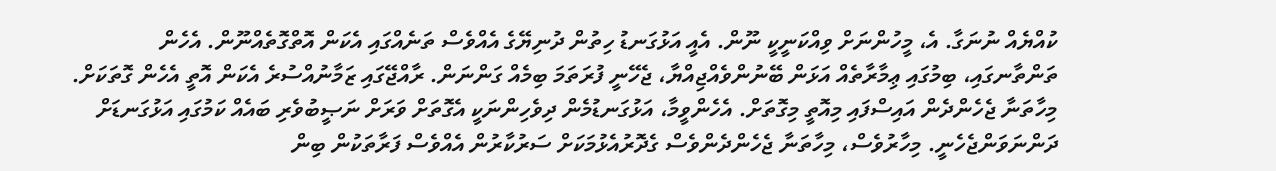ކުއްޔެއް ނުނަގާ. އެ، މީހުންނަށް ވިއްކަނީކީ ނޫން. އެއީ އަޅުގަނޑު ހިތުން ދުނިޔޭގެ އެއްވެސް ތަނެއްގައި އެކަން އޮތްގޮތެއްނޫން. އެހެން ތަންތާނގައި، ބިމުގައި ޢިމާރާތެއް އަޅަން ބޭނުންވެއްޖިއްޔާ، ޖެހޭނީ ފުރަތަމަ ބިމެއް ގަންނަން. ރާއްޖޭގައި ޒަމާނުއްސުރެ އެކަން އޮތީ އެހެން ގޮތަކަށް. މިހާތަނާ ޖެހެންދެން އައިސްފައި މިއޮތީ މިގޮތަށް. އެހެންވީމާ، އަޅުގަނޑުމެން ދިވެހިންނަކީ އެގޮތަށް ވަރަށް ނަޞީބުވެރި ބައެއް ކަމުގައި އަޅުގަނޑަށް ދަންނަވަންޖެހެނީ. މިހާރުވެސް، މިހާތަނާ ޖެހެންދެންވެސް ގެދޮރުއެޅުމަކަށް ސަރުކާރުން އެއްވެސް ފަރާތަކުން ބިން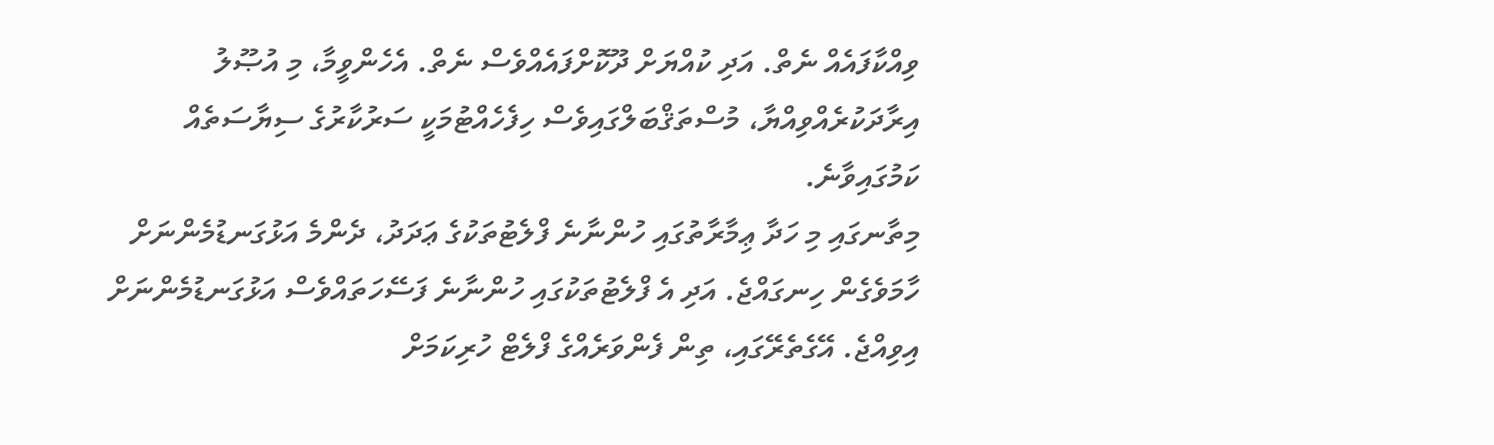ވިއްކާފައެއް ނެތް. އަދި ކުއްޔަށް ދޫކޮށްފައެއްވެސް ނެތް. އެހެންވީމާ، މި އުޞޫލު އިރާދަކުރެއްވިއްޔާ، މުސްތަޤްބަލްގައިވެސް ހިފެހެއްޓުމަކީ ސަރުކާރުގެ ސިޔާސަތެއް ކަމުގައިވާނެ.
މިތާނގައި މި ހަދާ ޢިމާރާތުގައި ހުންނާނެ ފްލެޓުތަކުގެ ޢަދަދު، ދެންމެ އަޅުގަނޑުމެންނަށް ހާމަވެގެން ހިނގައްޖެ. އަދި އެ ފްލެޓުތަކުގައި ހުންނާނެ ފަސޭހަތައްވެސް އަޅުގަނޑުމެންނަށް އިވިއްޖެ. އޭގެތެރޭގައި، ތިން ފެންވަރެއްގެ ފްލެޓް ހުރިކަމަށް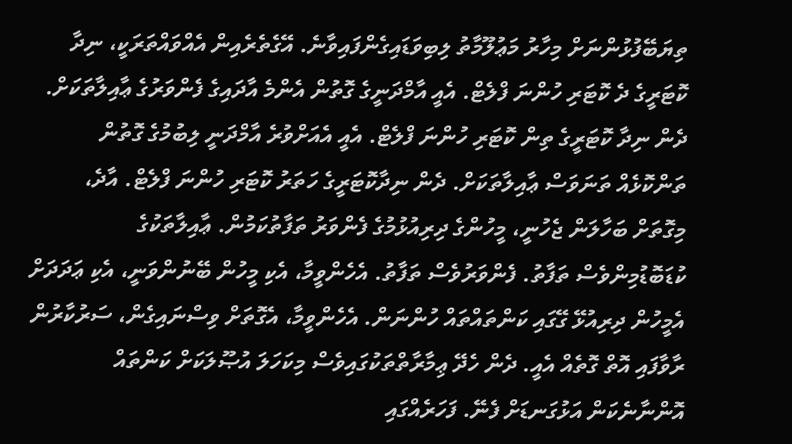ތިޔަބޭފުޅުންނަށް މިހާރު މަޢުލޫމާތު ލިބިވަޑައިގެންފައިވާނެ. އޭގެތެރެއިން އެއްވައްތަރަކީ، ނިދާ ކޮޓަރީގެ ދެ ކޮޓަރި ހުންނަ ފްލެޓް. އެއީ އާމްދަނީގެ ގޮތުން އެންމެ އާދައިގެ ފެންވަރުގެ ޢާއިލާތަކަށް. ދެން ނިދާ ކޮޓަރީގެ ތިން ކޮޓަރި ހުންނަ ފްލެޓް. އެއީ އެއަށްވުރެ އާމްދަނީ ލިބުމުގެ ގޮތުން ތަންކޮޅެއް ތަނަވަސް ޢާއިލާތަކަށް. ދެން ނިދާކޮޓަރީގެ ހަތަރު ކޮޓަރި ހުންނަ ފްލެޓް. އާދެ، މިގޮތަށް ބަހާލަން ޖެހުނީ، މީހުންގެ ދިރިއުޅުމުގެ ފެންވަރު ތަފާތުކަމުން. ޢާއިލާތަކުގެ ކުޑަބޮޑުމިންވެސް ތަފާތު. ފެންވަރުވެސް ތަފާތު. އެހެންވީމާ، އެކި މީހުން ބޭނުންވަނީ، އެކި ޢަދަދަށް އެމީހުން ދިރިއުޅޭ ގޭގައި ކަންތައްތައް ހުންނަން. އެހެންވީމާ، އެގޮތަށް ވިސްނައިގެން، ސަރުކާރުން ރާވާފައި އޮތް ގޮތެއް އެއީ. ދެން ހެދޭ ޢިމާރާތްތަކުގައިވެސް މިކަހަލަ އުޞޫލަކަށް ކަންތައް އޮންނާނެކަން އަޅުގަނޑަށް ފެނޭ. ފަހަރެއްގައި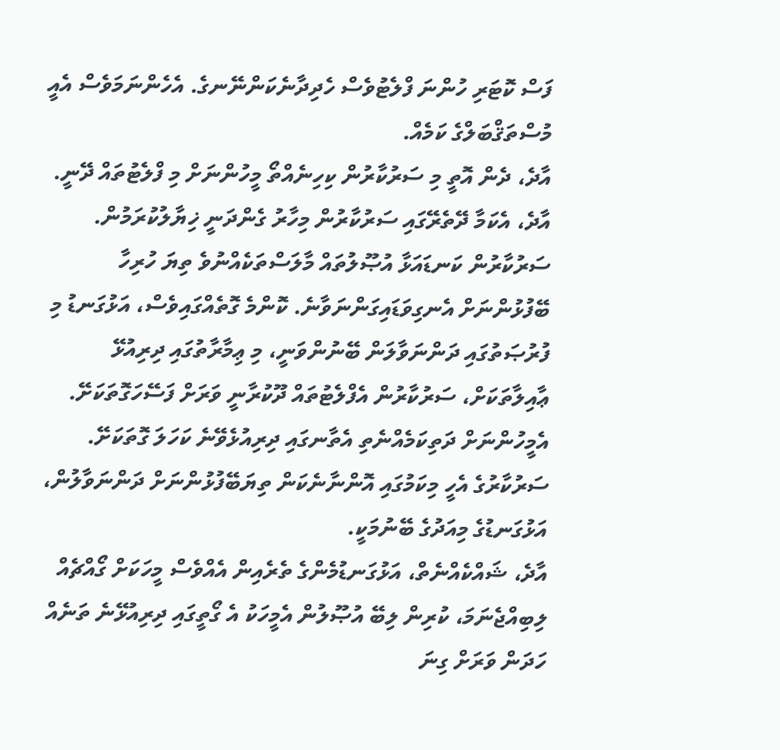ފަސް ކޮޓަރި ހުންނަ ފްލެޓުވެސް ހެދިދާނެކަންނޭނގެ. އެހެންނަމަވެސް އެއީ މުސްތަޤްބަލްގެ ކަމެއް.
އާދެ، ދެން އޮތީ މި ސަރުކާރުން ކިހިނެއްތޯ މީހުންނަށް މި ފްލެޓުތައް ދޭނީ. އާދެ، އެކަމާ ދޭތެރޭގައި ސަރުކާރުން މިހާރު ގެންދަނީ ޚިޔާލުކުރަމުން. ސަރުކާރުން ކަނޑައަޅާ އުޞޫލުތައް މާލަސްތަކެއްނުވެ ތިޔަ ހުރިހާ ބޭފުޅުންނަށް އެނގިވަޑައިގަންނަވާނެ. ކޮންމެ ގޮތެއްގައިވެސް، އަޅުގަނޑު މި ފުރުޞަތުގައި ދަންނަވާލަން ބޭނުންވަނީ، މި ޢިމާރާތުގައި ދިރިއުޅޭ ޢާއިލާތަކަށް، ސަރުކާރުން އެފްލެޓުތައް ދޫކުރާނީ ވަރަށް ފަސޭހަގޮތަކަށޭ. އެމީހުންނަށް ދަތިކަމެއްނެތި އެތާނގައި ދިރިއުޅެވޭނެ ކަހަލަ ގޮތަކަށޭ. ސަރުކާރުގެ އެހީ މިކަމުގައި އޮންނާނެކަން ތިޔަބޭފުޅުންނަށް ދަންނަވާލުން، އަޅުގަނޑުގެ މިއަދުގެ ބޭނުމަކީ.
އާދެ، ޝައްކެއްނެތް، އަޅުގަނޑުމެންގެ ތެރެއިން އެއްވެސް މީހަކަށް ގޯއްޗެއް ލިބިއްޖެނަމަ، ކުރިން ލިބޭ އުޞޫލުން އެމީހަކު އެ ގޯތީގައި ދިރިއުޅޭނެ ތަނެއް ހަދަން ވަރަށް ގިނަ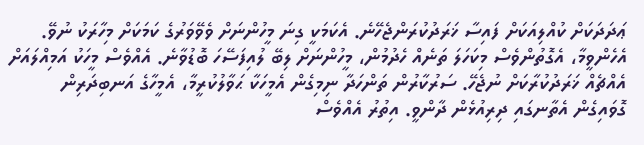ޢަދަދަކަށް ކުއްލިއަކަށް ފައިސާ ޚަރަދުކުރަންޖެހޭނެ. އެކަމަކީ ގިނަ މީހުންނަށް ވެވޭވަރުގެ ކަމަކަށް މިހާރަކު ނުވޭ. އެހެންވީމާ، އެގޮތުންވެސް މިކަހަލަ ތަނެއް ހެދުމުން، މީހުންނަށް ލިބޭ ލުއިފަސޭހަ ބޮޑުވާނެ. އެއްވެސް މީހަކު އަމިއްލައަށް އެއްޗެއް ޚަރަދުކުރާކަށް ނުޖެހޭ. ސަރުކާރުން ތަންހަދާ ނިމިގެން އެމީހަކާ ޙަވާލުކުރީމާ، އެމީހާގެ އަނބިދަރިން ގޮވައިގެން އެތާނގައި ދިރިއުޅެން ދާންވީ. އިތުރު އެއްވެސް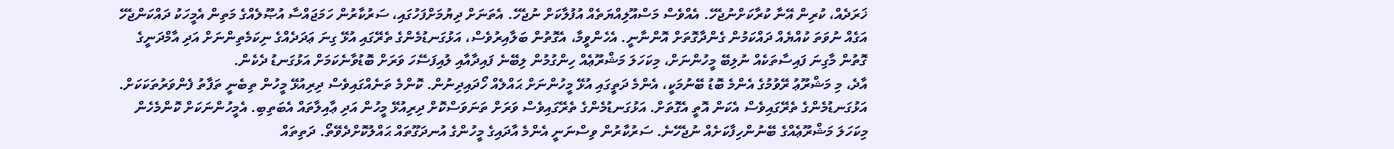ޚަރަދެއް، ކުރިން އޭނާ ކުރާކަށްނުޖެހޭ. އެއްވެސް މަސްއޫލިއްޔަތެއް އުފުލާކަށް ނުޖެހޭ. އެތަނަށް ދިޔުމަށްފަހުގައި، ސަރުކާރުން ހަމަޖައްސާ އުޞޫލެއްގެ މަތިން އެމީހަކު ދައްކަންޖެހޭ އަގެއް ނުވަތަ ކުއްޔެއް ދައްކަމުން ގެންދާގޮތަށް އޮންނާނީ. އެހެންވީމާ، އެގޮތުން ބަލާއިރުވެސް، އަޅުގަނޑުމެންގެ ތެރޭގައި އުޅޭ ގިނަ ޢަދަދެއްގެ ނިކަމެތިންނަށް އަދި އާމްދަނީގެ ގޮތުން މާގިނަ ފައިސާތަކެއް ނުލިބޭ މީހުންނަށް، މިކަހަލަ މަޝްރޫޢެއް ހިންގުމުން ލިބޭނެ ފައިދާއާއި ލުއިފަސޭހަ ވަރަށް ބޮޑުވާނެކަމަށް އަޅުގަނޑު ދެކެން.
އާދެ، މި މަޝްރޫޢު ރޭވުމުގެ އެންމެ ބޮޑު ބޭނުމަކީ، އެންމެ ދަތީގައި އުޅޭ މީހުންނަށް ޙައްލެއް ހޯދައިދިނުން. ކޮންމެ ތަނެއްގައިވެސް ދިރިއުޅޭ މީހުން ތިބެނީ ތަފާތު ފެންވަރުތަކަކަށް. އަޅުގަނޑުމެންގެ ތެރޭގައިވެސް އެކަން އޮތީ އެގޮތަށް. އަޅުގަނޑުމެންގެ ތެރޭގައިވެސް ވަރަށް ތަނަވަސްކޮށް ދިރިއުޅޭ މީހުން އަދި ޢާއިލާތައް އެބަތިބި. އެމީހުންނަކަށް ކޮންމެހެން މިކަހަލަ މަޝްރޫޢެއްގެ ބޭނުންހިފާކަށެއް ނުޖެހޭނެ. ސަރުކާރުން ވިސްނަނީ އެންމެ އާދައިގެ މީހުންގެ އުނދަގޫތައް ޙައްލުކޮށްދެވޭތޯ. ދަތިތައް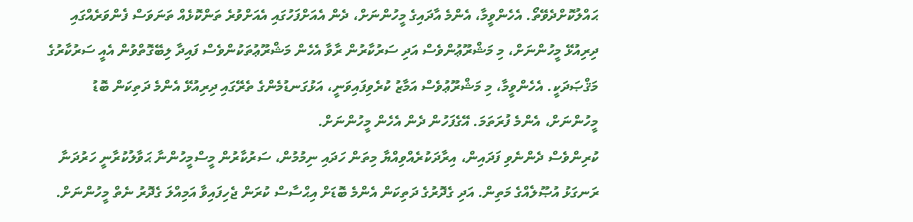ޙައްލުކޮށްދެވޭތޯ. އެހެންވީމާ، އެންމެ އާދައިގެ މީހުންނަށް، ދެން އެއަށްފަހުގައި އެއަށްވުރެ ތަންކޮޅެއް ތަނަވަސް ފެންވަރެއްގައި ދިރިއުޅޭ މީހުންނަށް، މި މަޝްރޫޢުންވެސް އަދި ސަރުކާރުން ރާވާ އެހެން މަޝްރޫޢުތަކުންވެސް ފައިދާ ލިބޭގޮތްވުން އެއީ ސަރުކާރުގެ މަޤްޞަދަކީ. އެހެންވީމާ، މި މަޝްރޫޢުވެސް އަމާޒު ކުރެވިފައިވަނީ، އަޅުގަނޑުމެންގެ ތެރޭގައި ދިރިއުޅޭ އެންމެ ދަތިކަން ބޮޑު މީހުންނަށް، އެންމެ ފުރަތަމަ. އޭގެފަހުން ދެން އެހެން މީހުންނަށް.
ކުރިންވެސް ދެންނެވި ފަދައިން، އިރާދަކުރެއްވިއްޔާ މިތަން ހަދައި ނިމުމުން، ސަރުކާރުން މީސްމީހުންނާ ޙަވާލުކުރާނީ ހަރުދަނާ ރަނގަޅު އުޞޫލެއްގެ މަތިން. އަދި ގެދޮރުގެ ދަތިކަން އެންމެ ބޮޑަށް އިޙްސާސް ކުރަން ޖެހިފައިވާ އަމިއްލަ ގެދޮރު ނެތް މީހުންނަށް.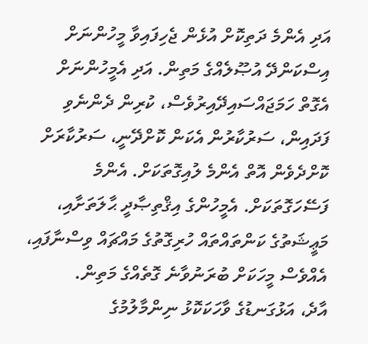އަދި އެންމެ ދަތިކޮށް އުޅެން ޖެހިފައިވާ މީހުންނަށް އިސްކަންދޭ އުޞޫލެއްގެ މަތިން. އަދި އެމީހުންނަށް އެގޮތް ހަމަޖައްސައިދޭއިރުވެސް، ކުރިން ދެންނެވި ފަދައިން، ސަރުކާރުން އެކަން ކޮށްދޭނީ، ސަރުކާރަށް ކޮށްދެވެން އޮތް އެންމެ ލުއިގޮތަކަށް. އެންމެ ފަސޭހަގޮތަކަށް. އެމީހުންގެ އިޤްތިޞާދީ ޙާލަތަށާއި، މަޢީޝަތުގެ ކަންތައްތައް ހުރިގޮތުގެ މައްޗައް ވިސްނާފައި، އެއްވެސް މީހަކަށް ބުރަނުވާނެ ގޮތެއްގެ މަތިން.
އާދެ، އަޅުގަނޑުގެ ވާހަކަކޮޅު ނިންމާލުމުގެ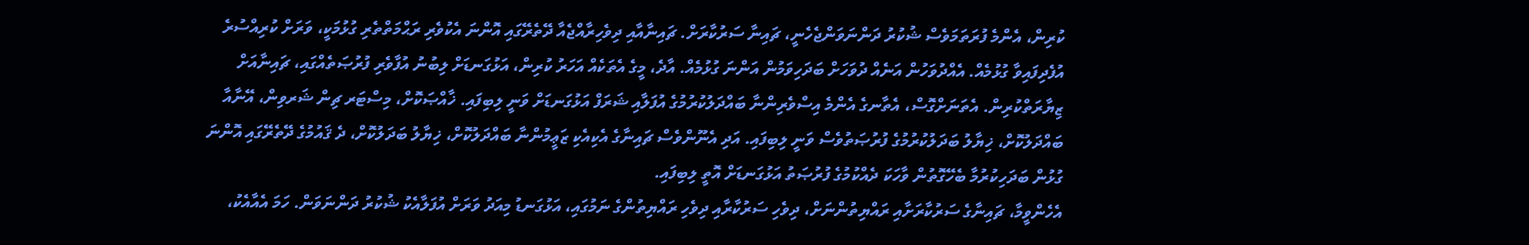ކުރިން، އެންމެ ފުރަތަމަވެސް ޝުކުރު ދަންނަވަންޖެހެނީ، ޗައިނާ ސަރުކާރަށް. ޗައިނާއާއި ދިވެހިރާއްޖެއާ ދޭތެރޭގައި އޮންނަ އެކުވެރި ރަޙްމަތްތެރި ގުޅުމަކީ، ވަރަށް ކުރިއްސުރެ އުފެދިފައިވާ ގުޅުމެއް. އެއްދުވަހުން އަނެއް ދުވަހަށް ބަދަހިވަމުން އަންނަ ގުޅުމެއް. އާދެ، މީގެ އެތަކެއް އަހަރު ކުރިން، އަޅުގަނޑަށް ލިބުނު އުފާވެރި ފުރުޞަތެއްގައި، ޗައިނާއަށް ޒިޔާރަތްކުރިން. އެތަނަށްގޮސް، އެތާނގެ އެންމެ އިސްވެރިންނާ ބައްދަލުކުރުމުގެ އުފަލާއި ޝަރަފް އަޅުގަނޑަށް ވަނީ ލިބިފައި. ޚާއްޞަކޮށް، މިސްޓަރ ޗިން ޝަރވިން، އޭނާއާ ބައްދަލުކޮށް، ޚިޔާލު ބަދަލުކުރުމުގެ ފުރުޞަތުވެސް ވަނީ ލިބިފައި. އަދި އެނޫންވެސް ޗައިނާގެ އެކިއެކި ޒަޢީމުންނާ ބައްދަލުކޮށް، ޚިޔާލު ބަދަލުކޮށް، ދެ ޤައުމުގެ ދޭތެރޭގައި އޮންނަ ގުޅުން ބަދަހިކުރުމާ ބެހޭގޮތުން ވާހަކަ ދެއްކުމުގެ ފުރުޞަތު އަޅުގަނޑަށް އޮތީ ލިބިފައި.
އެހެންވީމާ، ޗައިނާގެ ސަރުކާރަށާއި ރައްޔިތުންނަށް، ދިވެހި ސަރުކާރާއި ދިވެހި ރައްޔިތުންގެ ނަމުގައި، އަޅުގަނޑު މިއަދު ވަރަށް އުފަލާއެކު ޝުކުރު ދަންނަވަން. ހަމަ އެއާއެކު،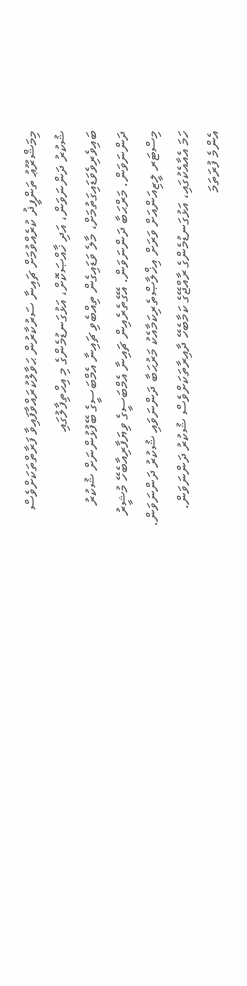މިމަޝްރޫޢު ތަންފީޛު ކުރެއްވުމަށް ޗައިނާ ސަރުކާރުން ޙަވާލުކުރައްވާފައިވާ ފަރާތްތަކަށްވެސް ޝުކުރު ދަންނަވަން، އަދި ޚާއްޞަކޮށް، އަޅުގަނޑުމެންގެ މި އިޙްތިފާލުގައި ބައިވެރިވެވަޑައިގަތުމަށް، މާލެ ވަޑައިގެން ތިއްބެވި ޗައިނާ އެމްބަސީގެ ބޭފުޅުންނަށް ޝުކުރު ދަންނަވަން. މަރްޙަބާ ދަންނަވަން. އޭގެތެރެއިން ޗައިނާ އެމްބަސީގެ ވިޔަފާރިއާބެހޭ މުޝީރު މިސްޓަރ ލީޒިއަންއަށް ވަރަށް އިޚްލާޞްތެރިކަމާއެކު މަރުޙަބާ ދަންނަވައި ޝުކުރު ދަންނަވަން.
ހަމަ އެއާއެކުގައި، އަޅުގަނޑުމެންގެ ރާއްޖޭގެ ކަމާބެހޭ ދާއިރާތަކަށްވެސް ޝުކުރު ދަންނަވަން. އެންމެ ފުރަތަމަ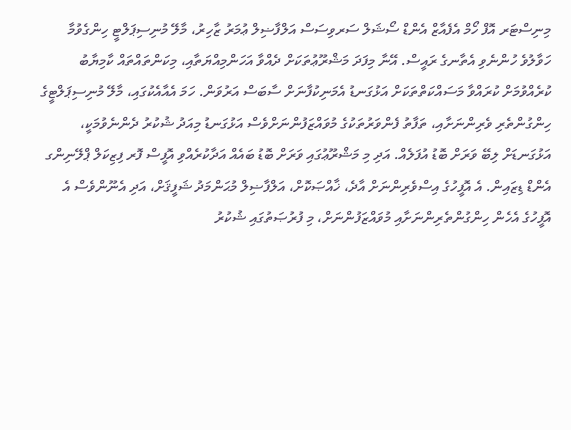މިނިސްޓަރ އޮފް ހޯމް އެފެއާޒް އެންޑް ސޯޝަލް ސަރވިސަސް އަލްފާޟިލް ޢުމަރު ޒާހިރު، މާލޭ މުނިސިޕަލްޓީ ހިންގެވުމާ ހަވާލުވެ ހުންނެވި އެތާނގެ ރައީސް. އޭނާ މިފަދަ މަޝްރޫޢުތަކަށް ދެއްވާ އަހަންމިއްޔަތާއި، މިކަންތައްތައް ކާމިޔާބު ކުރެއްވުމަށް ކުރައްވާ މަސައްކަތްތަކަށް އަޅުގަނޑު އެމަނިކުފާނަށް ސާބަސް އަރުވަން. ހަމަ އެއާއެކުގައި، މާލޭ މުނިސިޕަލްޓީގެ ހިންގުންތެރި ވެރިންނަށާއި، ތަފާތު ފެންވަރުތަކުގެ މުވައްޒަފުންނަށްވެސް އަޅުގަނޑު މިއަދު ޝުކުރު ދެންނެވުމަކީ، އަޅުގަނޑަށް ލިބޭ ވަރަށް ބޮޑު އުފަލެއް. އަދި މި މަޝްރޫޢުގައި ވަރަށް ބޮޑު ބައެއް އަދާކުރެއްވި އޮފީސް ފޮރ ފިޒިކަލް ޕްލޭނިންގ އެންޑް ޑިޒައިން. އެ އޮފީހުގެ އިސްވެރިންނަށް އާދެ، ޚާއްޞަކޮށް، އަލްފާޟިލް މުޙަންމަދު ޝަފީޤަށް، އަދި އެނޫންވެސް އެ އޮފީހުގެ އެހެން ހިންގުންތެރިންނަށާއި މުވައްޒަފުންނަށް، މި ފުރުޞަތުގައި ޝުކުރު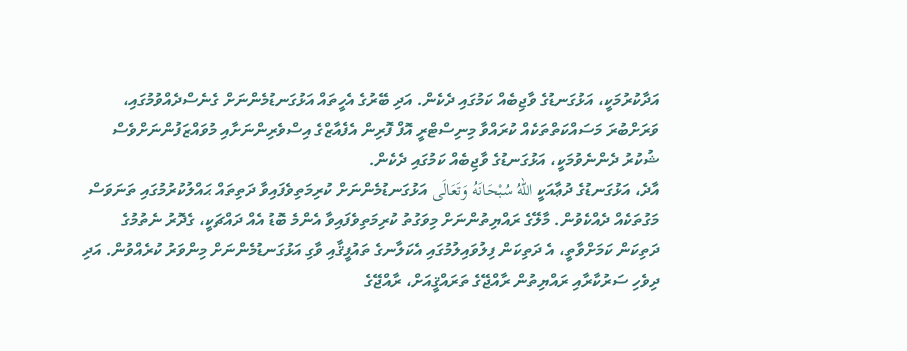އަދާކުރުމަކީ، އަޅުގަނޑުގެ ވާޖިބެއް ކަމުގައި ދެކެން. އަދި ބޭރުގެ އެހީތައް އަޅުގަނޑުމެންނަށް ގެނެސްދެއްވުމުގައި، ވަރަށްބުރަ މަސައްކަތްތަކެއް ކުރައްވާ މިނިސްޓްރީ އޮފް ފޮރިން އެފެއާޒްގެ އިސްވެރިންނަށާއި މުވައްޒަފުންނަށްވެސް ޝުކުރު ދެންނެވުމަކީ، އަޅުގަނޑުގެ ވާޖިބެއް ކަމުގައި ދެކެން.
އާދެ، އަޅުގަނޑުގެ ދުޢާއަކީ اللهُ سُبْحَانَهُ وَتَعَالَى އަޅުގަނޑުމެންނަށް ކުރިމަތިވެފައިވާ ދަތިތައް ޙައްލުކުރުމުގައި ތަނަވަސް މަގުތަކެއް ދެއްކެވުން. މާލޭގެ ރައްޔިތުންނަށް މިވަގުތު ކުރިމަތިވެފައިވާ އެންމެ ބޮޑު އެއް ދައްޗަކީ، ގެދޮރު ނެތުމުގެ ދަތިކަން ކަމަށްވާތީ، އެ ދަތިކަން ފިލުވައިލުމުގައި އެކަލާނގެ ތައުފީޤާއި ވާގި އަޅުގަނޑުމެންނަށް މިންވަރު ކުރެއްވުން. އަދި ދިވެހި ސަރުކާރާއި ރައްޔިތުން ރާއްޖޭގެ ތަރައްޤީއަށް، ރާއްޖޭގެ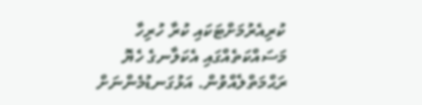ކުރިއެރުމަށްޓަކައި ކުރާ ހުރިހާ މަސައްކަތެއްގައި އެކަލާނގެ ހެޔޮ ރަޙްމަތްލެއްވުން. އަޅުގަނޑުމެންނަށް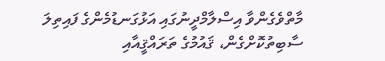މާތްވެގެންވާ އިސްލާމްދީނުގައި އަޅުގަނޑުމެންގެ ފައިތިލަ ސާބިތުކޮށްގެން، ޤައުމުގެ ތަރައްޤީއާއި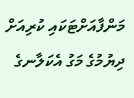މަންފާއަށްޓަކައި ކުރިއަށް ދިޔުމުގެ މަގު އެކަލާނގެ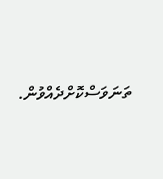ތަނަވަސްކޮށްދެއްވުން.